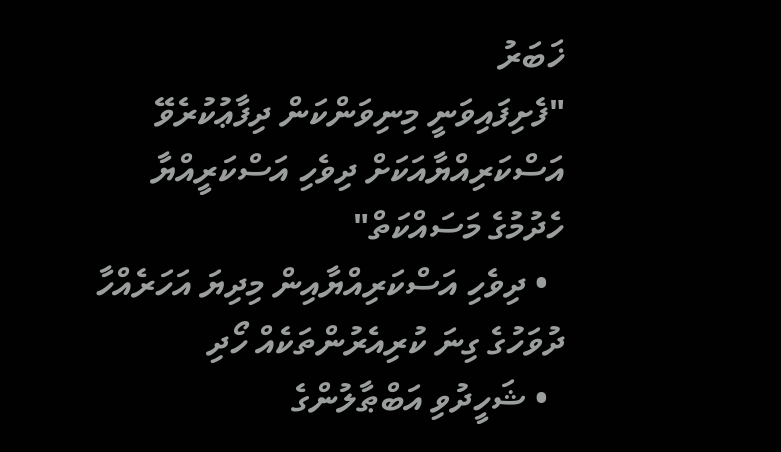ޚަބަރު
"ފެށިފައިވަނީ މިނިވަންކަން ދިފާޢުކުރެވޭ އަސްކަރިއްޔާއަކަށް ދިވެހި އަސްކަރީއްޔާ ހެދުމުގެ މަސައްކަތް"
  • ދިވެހި އަސްކަރިއްޔާއިން މިދިޔަ އަހަރެއްހާ ދުވަހުގެ ގިނަ ކުރިއެރުންތަކެއް ހޯދި
  • ޝަހީދުވި އަބްޠާލުންގެ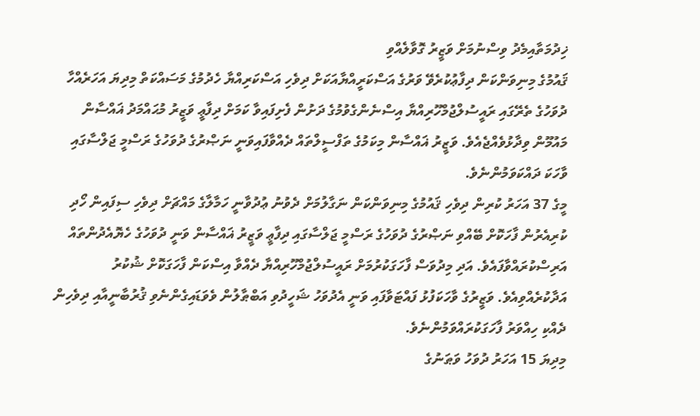ޚިދުމަތާއިމެދު ވިސްނުމަށް ވަޒީރު ގޮވާލެއްވި
ޤައުމުގެ މިނިވަންކަން ދިފާޢުކުރެވޭ ވަރުގެ އަސްކަރީއްޔާއަކަށް ދިވެހި އަސްކަރިއްޔާ ހެދުމުގެ މަސައްކަތް މިދިޔަ އަހަރެއްހާ ދުވަހުގެ ތެރޭގައި ރައީސުލްޖުމްހޫރިއްޔާ އިސްނެންގެވުމުގެ ދަށުން ފެށިފައިވާ ކަމަށް ދިފާޢީ ވަޒީރު މުޙައްމަދު ޣައްސާން މައުމޫން ވިދާޅުވެއްޖެއެވެ. ވަޒީރު ޣައްސާން މިކަމުގެ ތަފްސީލްތައް ދެއްވާފައިވަނީ ނަޞްރުގެ ދުވަހުގެ ރަސްމީ ޖަލްސާގައި ވާހަކަ ދައްކަވަމުންނެވެ.
މީގެ 37 އަހަރު ކުރިން ދިވެހި ޤައުމުގެ މިނިވަންކަން ނަގާލުމަށް ދެވުނު ޢުދުވާނީ ހަމާލާގެ މައްޗަށް ދިވެހި ސިފައިން ހޯދި ކުރިއެރުން ފާހަކޮށް ބޭއްވި ނަޞްރުގެ ދުވަހުގެ ރަސްމީ ޖަލްސާގައި ދިފާޢީ ވަޒީރު ޣައްސާން ވަނީ ދުވަހުގެ ހެޔޮއެދުންތައް އަރިސްކުރައްވާފައެވެ. އަދި މިދުވަސް ފާހަގަކުރުމަށް ރައީސުލްޖުމްހޫރިއްޔާ ދެއްވާ އިސްކަން ފާހަގަކޮށް ޝުކުރު އަދާކުރެއްވިއެވެ. ވަޒީރުގެ ވާހަކަފުޅު ފައްޓަވާފައި ވަނީ އެދުވަހު ޝަހީދުވި އަބްޠާލުން ވެވަޑައިގެންނެވި ޤުރުބާނީއާއި ދިވެހިން ދެއްކި ހިއްވަރު ފާހަގަކުރައްވަމުންނެވެ.
މިދިޔަ 15 އަހަރު ދުވަހު ވަޠަނުގެ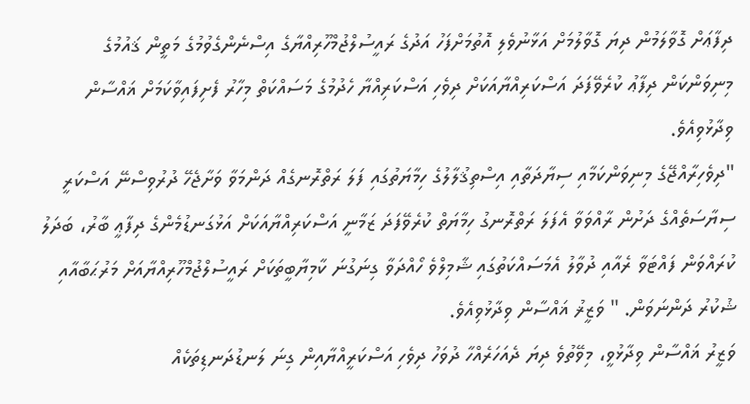ދިފާޢަށް ގޮވާލަމުން ދިޔަ ގޮވާލުމަށް އަޅާނުވެލި އޮތުމަށްފަހު އަދުގެ ރައީސުލްޖުމްހޫރިއްޔާގެ އިސްނެންގެވުމުގެ މަތީން ޤައުމުގެ މިނިވަންކަން ދިފާޢު ކުރެވޭފަދަ އަސްކަރިއްޔާއަކަށް ދިވެހި އަސްކަރިއްޔާ ހެދުމުގެ މަސައްކަތް މިހާރު ފެށިފައިވާކަމަށް ޣައްސާން ވިދާޅުވިއެވެ.
"ދިވެހިރާއްޖޭގެ މިނިވަންކަމާއި ސިޔާދަތާއި އިސްތިޤުލާލުގެ ހިމާޔަތުގައި ފަލަ ރަތްރޮނގެއް ދަންމަވާ ވަށާޖެހޭ ދުރުވިސްނޭ އަސްކަރީ ސިޔާސަތެއްގެ ދަށުން ރާއްވަވާ އެފަލަ ރަތްރޮނގު ހިމާޔަތް ކުރެވޭފަދަ ޒަމާނީ އަސްކަރިއްޔާއަކަށް އަޅުގަނޑުމެންގެ ދިފާޢީ ބާރު، ބަދަލު ކުރައްވަން ފައްޓަވާ ރެއާއި ދުވާލު އެމަސައްކަތުގައި ޝާމިލްވެ ހޯއްދަވާ ގިނަގުނަ ކާމިޔާބީތަކަށް ރައީސުލްޖުމްހޫރިއްޔާއަށް މަރުޙަބާއާއި ޝުކުރު ދަންނަވަން. " ވަޒީޜު ޣައްސާން ވިދާޅުވިއެވެ.
ވަޒީރު ޣައްސާން ވިދާޅުވީ، މިވޭތުވެ ދިޔަ ދެއަހަރެއްހާ ދުވަހު ދިވެހި އަސްކަރީއްޔާއިން ގިނަ ލަނޑުދަނޑިތަކެއް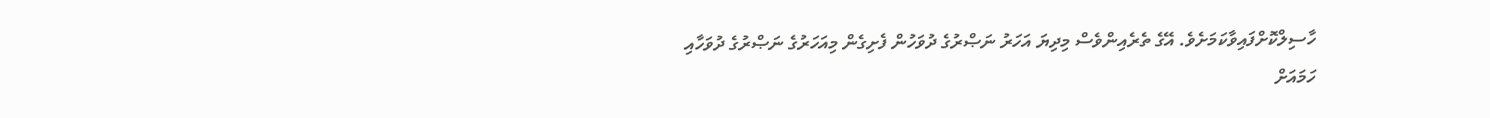ހާސިލްކޮށްފައިވާކަމަށެވެ. އޭގެ ތެރެއިންވެސް މިދިޔަ އަހަރު ނަޞްރުގެ ދުވަހުން ފެށިގެން މިއަހަރުގެ ނަޞްރުގެ ދުވަހާއި ހަމައަށް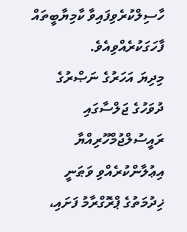ހާސިލްކުރެވިފައިވާ ކާމިޔާބީތައް ފާހަގަކުރެއްވިއެވެ.
މިދިޔަ އަހަރުގެ ނަޞްރުގެ ދުވަހުގެ ޖަލްސާގައި ރައީސުލްޖުމްހޫރިއްޔާ އިޢުލާންކުރެއްވި ވަޠަނީ ޚިދުމަތުގެ ޕްރޮގްރާމު ފަށައި،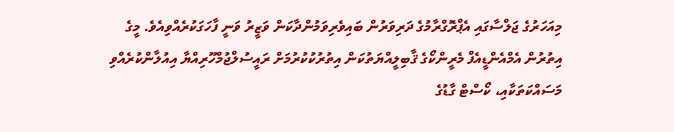މިއަހަރުގެ ޖަލްސާގައި އެޕްރޮގްރާމުގެ ދަރިވަރުން ބައިވެރިވަމުންދާކަން ވަޒީރު ވަނީ ފާހަގަކުރެއްވިއެވެ. މީގެ އިތުރުން އެމްއެންޑީއެފް މެރީންކޯގެ ޤާބިލީއްޔަތުކަން އިތުރުކުކުރުމަށް ރައީސުލްޖުމްހޫރިއްޔާ އިއުލާންކުރެއްވި މަސައްކަތަކާއި، ކޯސްޓް ގާޑުގެ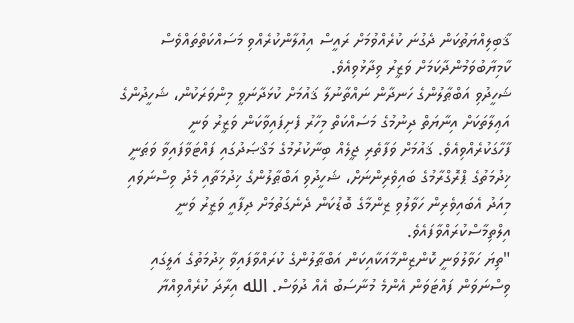ޤާބިލިއްޔަތުކަން ދެގުނަ ކުރެއްވުމަށް ރައީސް އިއުލާންކުރެއްވި މަސައްކަތްތައްވެސް ކާމިޔާބުވަމުންދާކަމަށް ވަޒީރު ވިދާޅުވިއެވެ.
ޝަހީދުވި އަބްޠާލުންގެ ހަނދާން ނައްތާނުލާ ޤައުމަށް ކުޅަދާނަވީ މިންވަރަކުން، ޝަހީދުންގެ އަޢިލާތަކަށް އިނާޔަތް ދިނުމުގެ މަސައްކަތް މިހާރު ފެށިފައިވާކަން ވަޒީރު ވަނީ ފާހާގަކުރެއްވިއެވެ. ޤައުމަށް ވަފާތެރި ޖީލެއް ބިނާކުރުމުގެ މަޤްޞަދުގައި ފައްޓަވާފައިވާ ވަޠަނީ ޚިދުމަތުގެ ޕްރޮގްރާމުގެ ބައިވެރިންނަށް، ޝަހީދުވި އަބްޠާލުންގެ ޚިދުމަތާއި މެދު ވިސްނަވައި މިއަދު އެބައިވެރިން ހަވާލުވި ޒިންމާގެ ބޮޑުކަން ދެނެގަތުމަށް ދިފާއީ ވަޒީރު ވަނީ އިލްތިމާސްކުރައްވާފައެވެ.
"ތިޔަ ހަވާލުވަނީ ކޮންޒިންމާއަކާއިކަން އަބްޠާލުންގެ ކުރައްވާފައިވާ ޚިދުމަތުގެ އަލީގައި ވިސްނަވަން ފައްޓަވަން އެންމެ މުނާސަބު އެއް ދުވަސް. الله އިރާދަ ކުރެއްވިއްޔާ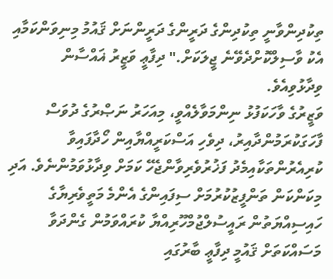ތިކުދިންވާނީ ތިކުދިންގެ ދަރީންގެ ދަރީންނަށް ޤައުމު މިނިވަންކަމާއި އެކު ވާސިލްކޮށްދެވޭނެ ޖީލަކަށް." ދިފާޢީ ވަޒީރު ޣައްސާން ވިދާޅުވިއެވެ.
ވަޒީރުގެ ވާހަކަފުޅު ނިންމަވާލެއްވީ، މިއަހަރު ނަޞްރުގެ ދުވަސް ފާހަގަކުރަމުންދާއިރު، ދިވެހި އަސްކަރީއްޔާއިން ހޯދާފައިވާ ކުރިއެރުންތަކާއިމެދު ފަޚުރުވެރިވާންޖެހޭ ކަމަށް ވިދާޅުވަމުންނެވެ. އަދި މިކަންކަން ތަންފީޒުކުރުމަށް ސިފައިންގެ އެންމެ މަތީވެރިޔާގެ ހައިސިއްޔަތުން ރައީސުލްޖުމްހޫރިއްޔާ ކުރައްވަމުން ގެންދަވާ މަސައްކަތަށް ޤައުމީ ދިފާޢީ ބާރުގައި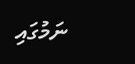ނަމުގައި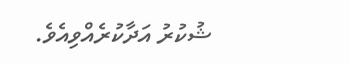ޝުކުރު އަދާކުރެއްވިއެވެ.